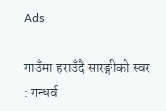Ads

गाउँमा हराउँदै सारङ्गीको स्वर : गन्धर्व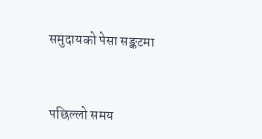समुदायको पेसा सङ्कटमा


पछिल्लो समय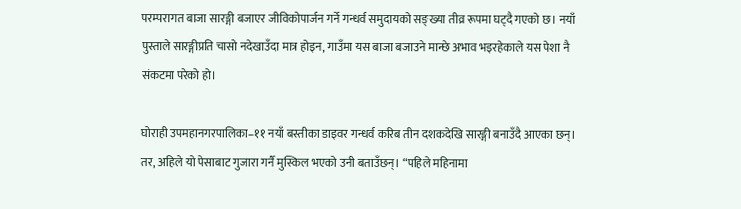परम्परागत बाजा सारङ्गी बजाएर जीविकोपार्जन गर्ने गन्धर्व समुदायको सङ्ख्या तीव्र रूपमा घट्दै गएको छ। नयाँ पुस्ताले सारङ्गीप्रति चासो नदेखाउँदा मात्र होइन, गाउँमा यस बाजा बजाउने मान्छे अभाव भइरहेकाले यस पेशा नै संकटमा परेको हो।

घोराही उपमहानगरपालिका–११ नयाँ बस्तीका डाइवर गन्धर्व करिब तीन दशकदेखि सारङ्गी बनाउँदै आएका छन्। तर, अहिले यो पेसाबाट गुजारा गर्नै मुस्किल भएको उनी बताउँछन्। “पहिले महिनामा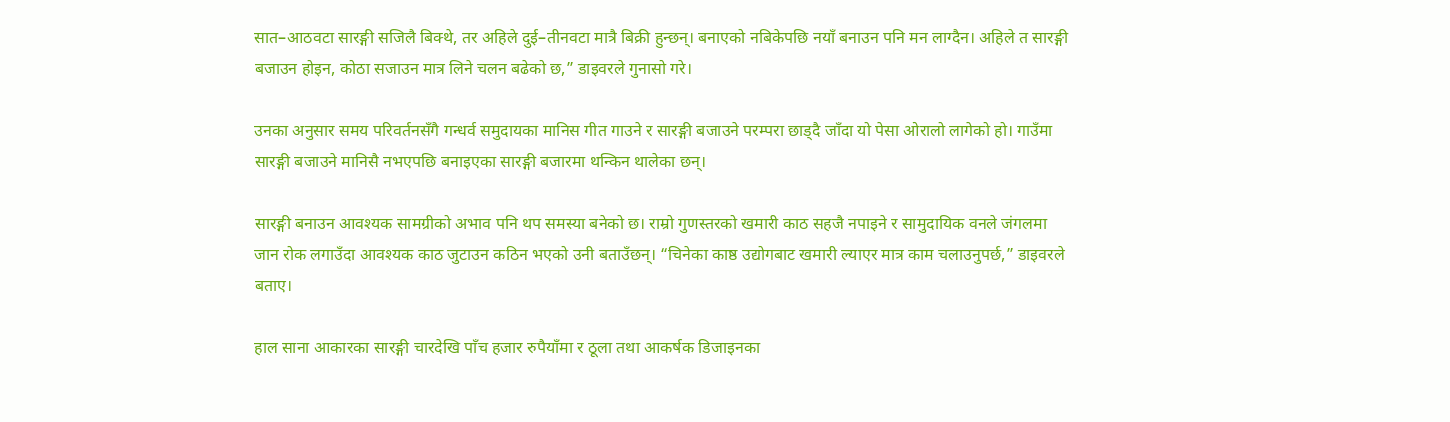सात–आठवटा सारङ्गी सजिलै बिक्थे, तर अहिले दुई–तीनवटा मात्रै बिक्री हुन्छन्। बनाएको नबिकेपछि नयाँ बनाउन पनि मन लाग्दैन। अहिले त सारङ्गी बजाउन होइन, कोठा सजाउन मात्र लिने चलन बढेको छ,” डाइवरले गुनासो गरे।

उनका अनुसार समय परिवर्तनसँगै गन्धर्व समुदायका मानिस गीत गाउने र सारङ्गी बजाउने परम्परा छाड्दै जाँदा यो पेसा ओरालो लागेको हो। गाउँमा सारङ्गी बजाउने मानिसै नभएपछि बनाइएका सारङ्गी बजारमा थन्किन थालेका छन्।

सारङ्गी बनाउन आवश्यक सामग्रीको अभाव पनि थप समस्या बनेको छ। राम्रो गुणस्तरको खमारी काठ सहजै नपाइने र सामुदायिक वनले जंगलमा जान रोक लगाउँदा आवश्यक काठ जुटाउन कठिन भएको उनी बताउँछन्। “चिनेका काष्ठ उद्योगबाट खमारी ल्याएर मात्र काम चलाउनुपर्छ,” डाइवरले बताए।

हाल साना आकारका सारङ्गी चारदेखि पाँच हजार रुपैयाँमा र ठूला तथा आकर्षक डिजाइनका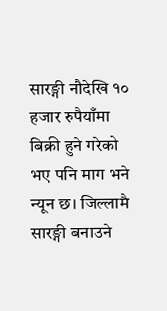सारङ्गी नौदेखि १० हजार रुपैयाँमा बिक्री हुने गरेको भए पनि माग भने न्यून छ। जिल्लामै सारङ्गी बनाउने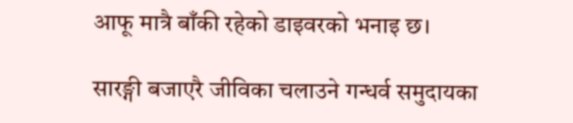आफू मात्रै बाँकी रहेको डाइवरको भनाइ छ।

सारङ्गी बजाएरै जीविका चलाउने गन्धर्व समुदायका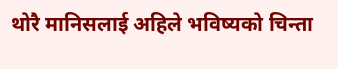थोरै मानिसलाई अहिले भविष्यको चिन्ता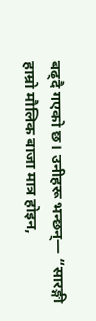बढ्दै गएको छ। उनीहरू भन्छन्— “सारङ्गी हाम्रो मौलिक बाजा मात्र होइन,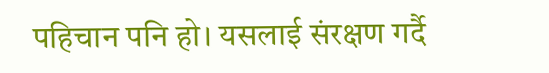पहिचान पनि हो। यसलाई संरक्षण गर्दै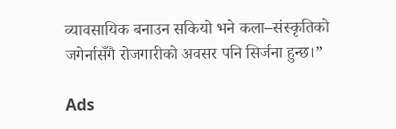व्यावसायिक बनाउन सकियो भने कला–संस्कृतिको जगेर्नासँगै रोजगारीको अवसर पनि सिर्जना हुन्छ।”

Ads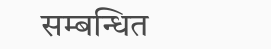सम्बन्धित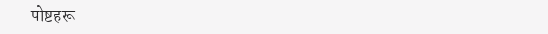पोष्टहरू